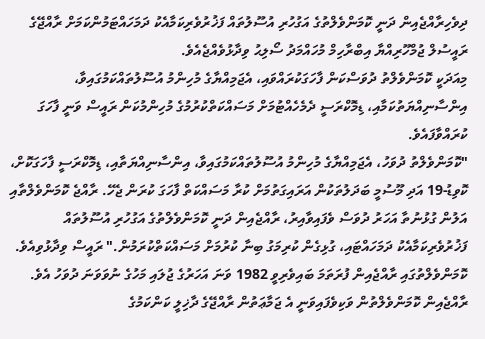ދިވެހިރާއްޖެއިން ދަނީ ކޮމަންވެލްތުގެ އަގުހުރި އުސޫލުތައް ފަޚުރުވެރިކަމާއެކު ދަމަހައްޓަމުންކަމަށް ރާއްޖޭގެ ރައީސުލް ޖުމްހޫރިއްޔާ އިބްރާހިމް މުހައްމަދު ސޯލިޙު ވިދާޅުވެއްޖެއެވެ.
މިއަދަކީ ކޮމަންވެލްތު ދުވަސްކަން ފާހަގަކުރައްވައި، އެޖަމިއްޔާގެ މުހިންމު އުސޫލުތައްކަމުގައިވާ، އިންސާނިއްޔަތުކަމާއި، ޑިމޮކްރަސީ ދެމެހެއްޓުމަށް މަސައްކަތްކުރުމުގެ މުހިންމުކަން ރައީސް ވަނީ ފާހަގަ ކުރައްވާފައެވެ.
"ކޮމަންވެލްތު ދުވަހު، އެޖަމިއްޔާގެ މުހިންމު އުސޫލުތައްކަމުގައިވާ، އިންސާނިއްޔަތާއި، ޑިމޮކްރަސީ ފާހަގަކޮށް، ކޮވިޑު-19 އަދި މޫސުމީ ބަދަލުތަކުން އަރައިގަތުމަށް ކުރާ މަސައްކަތް ފާހަގަ ކުރަން ޖެހޭ. ރާއްޖެ ކޮމަންވެލްތާއި އަލުން ގުޅުނުތާ އަހަރު ދުވަސް ވެފައިވާއިރު، ރާއްޖެއިން ދަނީ ކޮމަންވެލްތުގެ އަގުހުރި އުސޫލުތައް ފަޚުރުވެރިކަމާއެކު ދަމަހައްޓައި، ގުޅިގެން ކުރިމަގު ބިނާ ކުރުމަށް މަސައްކަތްކުރަމުން." ރައީސް ވިދާޅުވިއެވެ.
ކޮމަންވެލްތުގައި ރާއްޖެއިން ފުރަތަމަ ބައިވެރިވީ 1982 ވަނަ އަހަރުގެ ޖުލައި މަހުގެ ނުވަވަނަ ދުވަހު އެވެ. ރާއްޖެއިން ކޮމަންވެލްތުން ވަކިވެފައިވަނީ އެ ޖަމާޢަތުން ރާއްޖޭގެ ދާޚިލީ ކަންކަމުގެ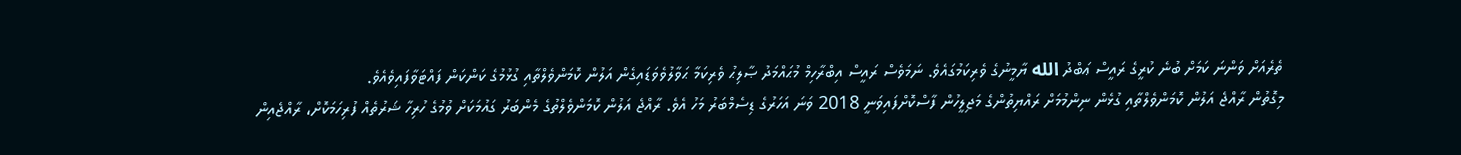ތެރެއަށް ވަންނަ ކަމަށް ބުނެ ކުރީގެ ރައީސް ޢަބްދު الله ޔާމީނުގެ ވެރިކަމުގައެވެ. ނަމަވެސް ރައީސް އިބްރާހިމް މުޙައްމަދު ޞާލިޙު ވެރިކަމާ ޙަވާލުވެވަޑައިގެން އަލުން ކޮމަންވެލްތާއި ގުޅުމުގެ ކަންކަން ފައްޓަވާފައިވެއެވެ.
މިގޮތުން ރާއްޖެ އަލުން ކޮމަންވެލްތާއި ގުޅެން ނިންމުމަށް ރައްޔިތުންގެ މަޖިލީހުން ފާސްކޮށްފައިވަނީ 2018 ވަނަ އަހަރުގެ ޑިސެމްބަރު މަހު އެވެ. ރާއްޖެ އަލުން ކޮމަންވެލްތުގެ މެންބަރު ގައުމަކަށް ވުމުގެ ހުރިހާ ޝަރުތެއް ފުރިހަމަކޮށް، ރާއްޖެއިން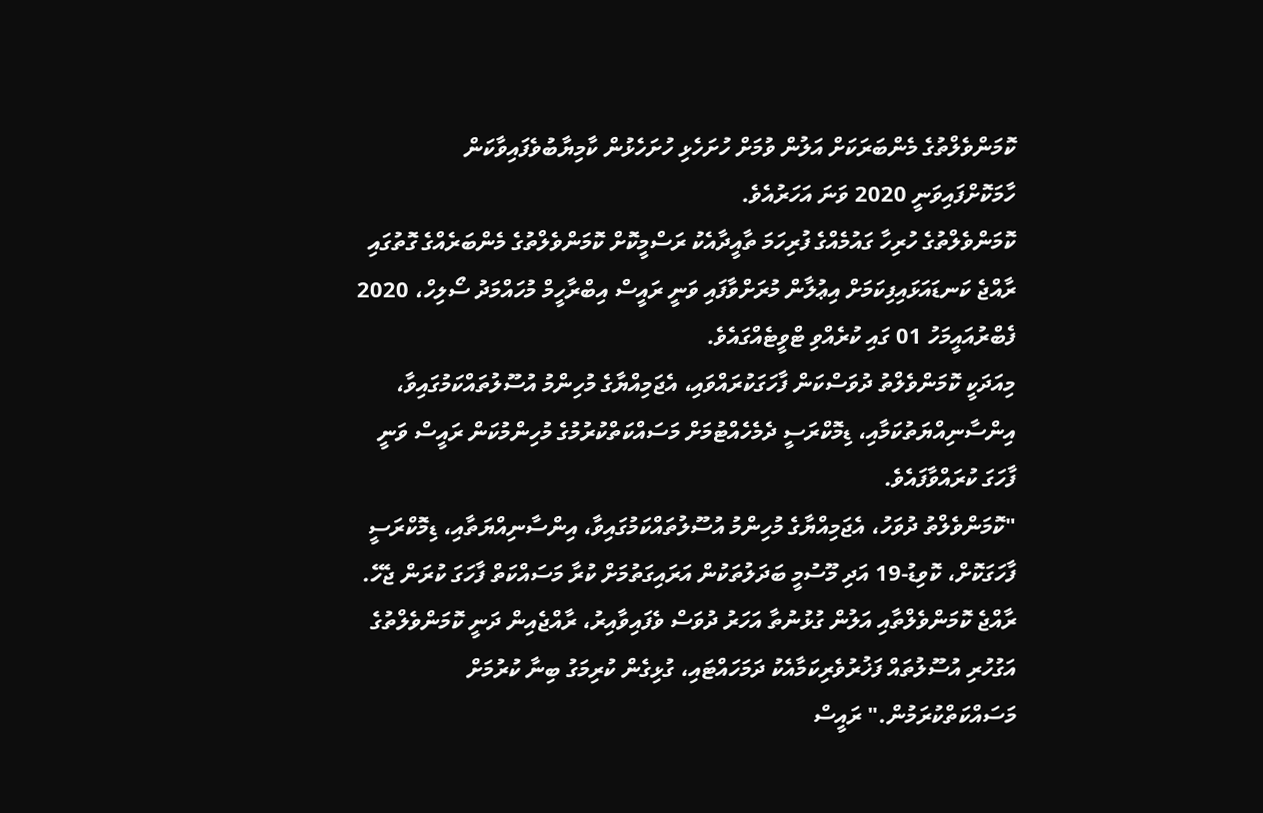ކޮމަންވެލްތުގެ މެންބަރަކަށް އަލުން ވުމަށް ހުށަހެޅި ހުށަހެޅުން ކާމިޔާބުވެފައިވާކަން ހާމަކޮށްފައިވަނީ 2020 ވަނަ އަހަރުއެވެ.
ކޮމަންވެލްތުގެ ހުރިހާ ގައުމެއްގެ ފުރިހަމަ ތާއީދާއެކު ރަސްމީކޮށް ކޮމަންވެލްތުގެ މެންބަރެއްގެ ގޮތުގައި ރާއްޖެ ކަނޑައަޅައިފިކަމަށް އިޢުލާން މުރަށްވާފައި ވަނީ ރައީސް އިބްރާހީމް މުހައްމަދު ސޯލިހް، 2020 ފެބްރުއައީމަހު 01 ގައި ކުރެއްވި ޓްވީޓެއްގައެވެ.
މިއަދަކީ ކޮމަންވެލްތު ދުވަސްކަން ފާހަގަކުރައްވައި، އެޖަމިއްޔާގެ މުހިންމު އުސޫލުތައްކަމުގައިވާ، އިންސާނިއްޔަތުކަމާއި، ޑިމޮކްރަސީ ދެމެހެއްޓުމަށް މަސައްކަތްކުރުމުގެ މުހިންމުކަން ރައީސް ވަނީ ފާހަގަ ކުރައްވާފައެވެ.
"ކޮމަންވެލްތު ދުވަހު، އެޖަމިއްޔާގެ މުހިންމު އުސޫލުތައްކަމުގައިވާ، އިންސާނިއްޔަތާއި، ޑިމޮކްރަސީ ފާހަގަކޮށް، ކޮވިޑު-19 އަދި މޫސުމީ ބަދަލުތަކުން އަރައިގަތުމަށް ކުރާ މަސައްކަތް ފާހަގަ ކުރަން ޖެހޭ. ރާއްޖެ ކޮމަންވެލްތާއި އަލުން ގުޅުނުތާ އަހަރު ދުވަސް ވެފައިވާއިރު، ރާއްޖެއިން ދަނީ ކޮމަންވެލްތުގެ އަގުހުރި އުސޫލުތައް ފަޚުރުވެރިކަމާއެކު ދަމަހައްޓައި، ގުޅިގެން ކުރިމަގު ބިނާ ކުރުމަށް މަސައްކަތްކުރަމުން." ރައީސް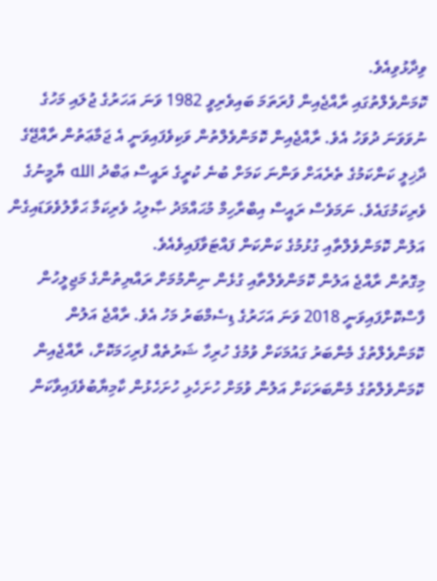ވިދާޅުވިއެވެ.
ކޮމަންވެލްތުގައި ރާއްޖެއިން ފުރަތަމަ ބައިވެރިވީ 1982 ވަނަ އަހަރުގެ ޖުލައި މަހުގެ ނުވަވަނަ ދުވަހު އެވެ. ރާއްޖެއިން ކޮމަންވެލްތުން ވަކިވެފައިވަނީ އެ ޖަމާޢަތުން ރާއްޖޭގެ ދާޚިލީ ކަންކަމުގެ ތެރެއަށް ވަންނަ ކަމަށް ބުނެ ކުރީގެ ރައީސް ޢަބްދު الله ޔާމީނުގެ ވެރިކަމުގައެވެ. ނަމަވެސް ރައީސް އިބްރާހިމް މުޙައްމަދު ޞާލިޙު ވެރިކަމާ ޙަވާލުވެވަޑައިގެން އަލުން ކޮމަންވެލްތާއި ގުޅުމުގެ ކަންކަން ފައްޓަވާފައިވެއެވެ.
މިގޮތުން ރާއްޖެ އަލުން ކޮމަންވެލްތާއި ގުޅެން ނިންމުމަށް ރައްޔިތުންގެ މަޖިލީހުން ފާސްކޮށްފައިވަނީ 2018 ވަނަ އަހަރުގެ ޑިސެމްބަރު މަހު އެވެ. ރާއްޖެ އަލުން ކޮމަންވެލްތުގެ މެންބަރު ގައުމަކަށް ވުމުގެ ހުރިހާ ޝަރުތެއް ފުރިހަމަކޮށް، ރާއްޖެއިން ކޮމަންވެލްތުގެ މެންބަރަކަށް އަލުން ވުމަށް ހުށަހެޅި ހުށަހެޅުން ކާމިޔާބުވެފައިވާކަން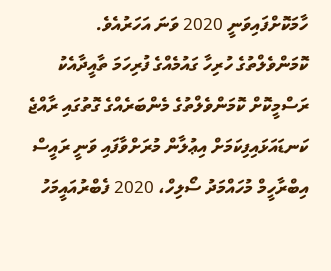ހާމަކޮށްފައިވަނީ 2020 ވަނަ އަހަރުއެވެ.
ކޮމަންވެލްތުގެ ހުރިހާ ގައުމެއްގެ ފުރިހަމަ ތާއީދާއެކު ރަސްމީކޮށް ކޮމަންވެލްތުގެ މެންބަރެއްގެ ގޮތުގައި ރާއްޖެ ކަނޑައަޅައިފިކަމަށް އިޢުލާން މުރަށްވާފައި ވަނީ ރައީސް އިބްރާހީމް މުހައްމަދު ސޯލިހް، 2020 ފެބްރުއައީމަހު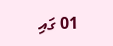01 ގައި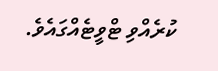ކުރެއްވި ޓްވީޓެއްގައެވެ.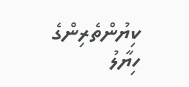ކިޔުންތެރިންގެ ހިޔާލު